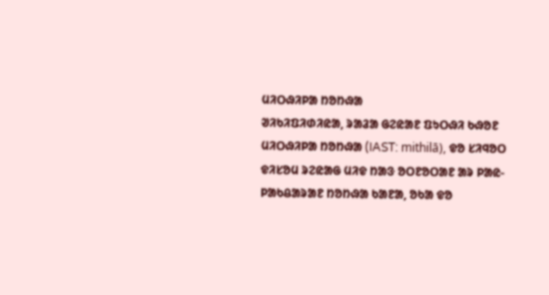ᱢᱤᱛᱷᱤᱞᱟ ᱴᱚᱴᱷᱟ
ᱣᱤᱠᱤᱯᱤᱰᱤᱭᱟ, ᱨᱟᱲᱟ ᱜᱮᱭᱟᱱ ᱯᱩᱛᱷᱤ ᱠᱷᱚᱱ
ᱢᱤᱛᱷᱤᱞᱟ ᱴᱚᱴᱷᱟ (IAST: mithilā), ᱫᱚ ᱥᱤᱧᱚᱛ ᱫᱤᱥᱚᱢ ᱨᱮᱭᱟᱜ ᱢᱤᱫ ᱴᱟᱝ ᱚᱛᱱᱚᱛᱟᱱ ᱟᱨ ᱞᱟᱭ-ᱞᱟᱠᱪᱟᱨᱟᱱ ᱴᱚᱴᱷᱟ ᱠᱟᱱᱟ, ᱚᱠᱟ ᱫᱚ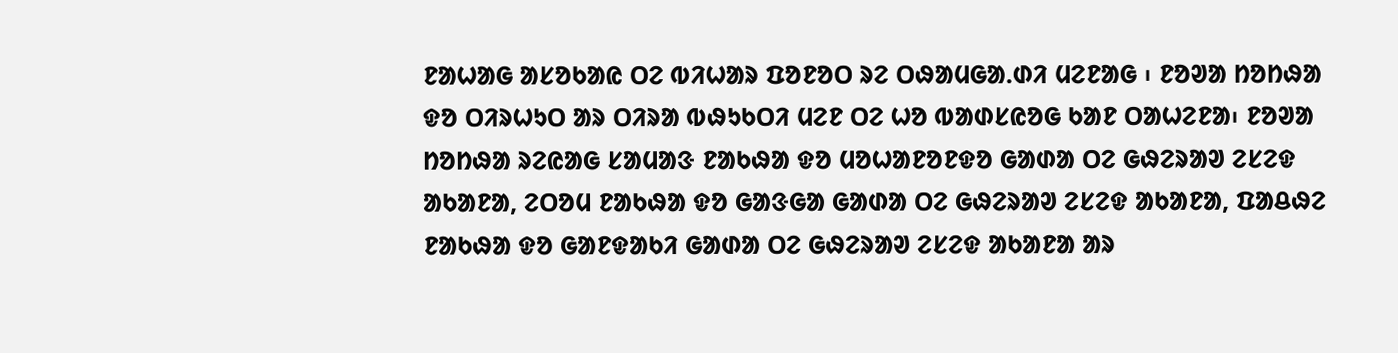ᱱᱟᱦᱟᱜ ᱟᱥᱚᱠᱟᱭ ᱛᱮ ᱵᱤᱦᱟᱨ ᱯᱚᱱᱚᱛ ᱨᱮ ᱛᱷᱟᱢᱜᱟ.ᱰᱤ ᱢᱮᱱᱟᱜ ᱾ ᱱᱚᱣᱟ ᱴᱚᱴᱷᱟ ᱫᱚ ᱛᱤᱨᱦᱩᱛ ᱟᱨ ᱛᱤᱨᱟ ᱵᱷᱩᱠᱛᱤ ᱢᱮᱱ ᱛᱮ ᱦᱚ ᱵᱟᱰᱥᱭᱚᱜ ᱠᱟᱱ ᱛᱟᱦᱮᱱᱟ᱾ ᱱᱚᱣᱟ ᱴᱚᱴᱷᱟ ᱨᱮᱭᱟᱜ ᱥᱟᱢᱟᱝ ᱱᱟᱠᱷᱟ ᱫᱚ ᱢᱚᱦᱟᱱᱚᱱᱫᱚ ᱜᱟᱰᱟ ᱛᱮ ᱜᱷᱮᱨᱟᱣ ᱮᱥᱮᱫ ᱟᱠᱟᱱᱟ, ᱮᱛᱚᱢ ᱱᱟᱠᱷᱟ ᱫᱚ ᱜᱟᱝᱜᱟ ᱜᱟᱰᱟ ᱛᱮ ᱜᱷᱮᱨᱟᱣ ᱮᱥᱮᱫ ᱟᱠᱟᱱᱟ, ᱯᱟᱪᱷᱮ ᱱᱟᱠᱷᱟ ᱫᱚ ᱜᱟᱱᱫᱟᱠᱤ ᱜᱟᱰᱟ ᱛᱮ ᱜᱷᱮᱨᱟᱣ ᱮᱥᱮᱫ ᱟᱠᱟᱱᱟ ᱟᱨ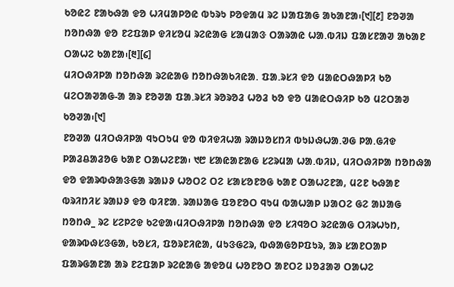ᱠᱚᱭᱮ ᱱᱟᱠᱷᱟ ᱫᱚ ᱦᱤᱢᱟᱞᱚᱭ ᱵᱩᱨᱩ ᱞᱚᱫᱟᱢ ᱨᱮ ᱡᱟᱯᱟᱜ ᱟᱠᱟᱱᱟ᱾[᱑][᱒] ᱱᱚᱣᱟ ᱴᱚᱴᱷᱟ ᱫᱚ ᱱᱮᱯᱟᱞ ᱫᱤᱥᱚᱢ ᱨᱮᱭᱟᱜ ᱥᱟᱢᱟᱝ ᱛᱟᱨᱟᱭ ᱦᱟ.ᱵᱤᱡ ᱯᱟᱥᱱᱟᱣ ᱟᱠᱟᱱ ᱛᱟᱦᱮ ᱠᱟᱱᱟ᱾[᱓][᱔]
ᱢᱤᱛᱷᱤᱞᱟ ᱴᱚᱴᱷᱟ ᱨᱮᱭᱟᱜ ᱴᱚᱴᱷᱟᱠᱤᱭᱟ. ᱯᱟ.ᱨᱥᱤ ᱫᱚ ᱢᱟᱭᱛᱷᱟᱞᱤ ᱠᱚ ᱢᱮᱛᱟᱣᱟᱜ-ᱟ ᱟᱨ ᱱᱚᱣᱟ ᱯᱟ.ᱨᱥᱤ ᱨᱚᱨᱚᱲ ᱦᱚᱲ ᱠᱚ ᱫᱚ ᱢᱟᱭᱛᱷᱤᱞ ᱠᱚ ᱢᱮᱛᱟᱣ ᱠᱚᱣᱟ᱾[᱑]
ᱱᱚᱣᱟ ᱢᱤᱛᱷᱤᱞᱟ ᱧᱩᱛᱩᱢ ᱫᱚ ᱵᱤᱫᱤᱦᱟ ᱨᱟᱡᱚᱥᱴᱤ ᱵᱩᱡᱷᱦᱟ.ᱣᱜ ᱞᱟ.ᱜᱤᱫ ᱞᱟᱲᱪᱟᱲᱚᱜ ᱠᱟᱱ ᱛᱟᱦᱮᱱᱟ᱾ ᱑᱘ ᱥᱟᱭᱟᱱᱟᱜ ᱥᱮᱨᱢᱟ ᱦᱟ.ᱵᱤᱡ, ᱢᱤᱛᱷᱤᱞᱟ ᱴᱚᱴᱷᱟ ᱫᱚ ᱫᱟᱨᱵᱷᱟᱝᱜᱟ ᱨᱟᱡᱽ ᱦᱚᱛᱮ ᱛᱮ ᱥᱟᱥᱚᱱᱚᱜ ᱠᱟᱱ ᱛᱟᱦᱮᱱᱟ, ᱢᱮᱱ ᱠᱷᱟᱱ ᱵᱨᱤᱴᱤᱥ ᱨᱟᱡᱽ ᱫᱚ ᱵᱤᱱᱟ. ᱨᱟᱡᱟᱜ ᱯᱚᱱᱚᱛ ᱧᱩᱢ ᱵᱟᱦᱟᱞ ᱡᱟᱛᱮ ᱜᱮ ᱟᱡᱟᱜ ᱴᱚᱴᱷ_ ᱨᱮ ᱥᱮᱞᱮᱫ ᱠᱮᱫᱟ᱾ᱢᱤᱛᱷᱤᱞᱟ ᱴᱚᱴᱷᱟ ᱫᱚ ᱥᱤᱧᱚᱛ ᱨᱮᱭᱟᱜ ᱛᱤᱨᱦᱩᱴ, ᱫᱟᱨᱵᱷᱥᱝᱜᱟ, ᱠᱚᱥᱤ, ᱯᱚᱨᱱᱤᱭᱟ, ᱢᱩᱝᱜᱮᱨ, ᱵᱷᱟᱜᱚᱞᱯᱩᱨ, ᱟᱨ ᱥᱟᱱᱛᱟᱞ ᱯᱟᱨᱜᱟᱱᱟ ᱟᱨ ᱱᱮᱯᱟᱞ ᱨᱮᱭᱟᱜ ᱟᱫᱚᱢ ᱦᱚᱱᱚᱛ ᱟᱱᱛᱮ ᱡᱚᱲᱟᱣ ᱛᱟᱦᱮ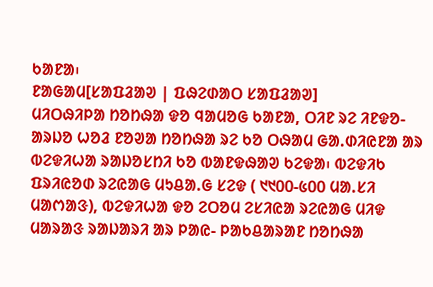ᱠᱟᱱᱟ᱾
ᱱᱟᱜᱟᱢ[ᱥᱟᱯᱲᱟᱣ | ᱯᱷᱮᱰᱟᱛ ᱥᱟᱯᱲᱟᱣ]
ᱢᱤᱛᱷᱤᱞᱟ ᱴᱚᱴᱷᱟ ᱫᱚ ᱧᱟᱢᱚᱜ ᱠᱟᱱᱟ, ᱛᱤᱱ ᱨᱮ ᱤᱱᱫᱚ-ᱟᱨᱡᱚ ᱦᱚᱲ ᱱᱚᱣᱟ ᱴᱚᱴᱷᱟ ᱨᱮ ᱠᱚ ᱛᱷᱟᱢ ᱜᱟ.ᱰᱤᱭᱱᱟ ᱟᱨ ᱵᱮᱫᱤᱦᱟ ᱨᱟᱡᱚᱥᱴᱤ ᱠᱚ ᱵᱟᱱᱫᱷᱟᱣ ᱠᱮᱫᱟ᱾ ᱵᱮᱫᱤᱠ ᱯᱨᱤᱭᱚᱰ ᱨᱮᱭᱟᱜ ᱢᱩᱪᱟ.ᱜ ᱥᱮᱫ ( ᱑᱑᱐᱐-᱕᱐᱐ ᱢᱟ.ᱥᱤ ᱢᱟᱬᱟᱝ), ᱵᱮᱫᱤᱦᱟ ᱫᱚ ᱮᱛᱚᱢ ᱮᱥᱤᱭᱟ ᱨᱮᱭᱟᱜ ᱢᱤᱫ ᱢᱟᱨᱟᱝ ᱨᱟᱡᱟᱨᱤ ᱟᱨ ᱞᱟᱭ- ᱞᱟᱠᱪᱟᱨᱟᱱ ᱴᱚᱴᱷᱟ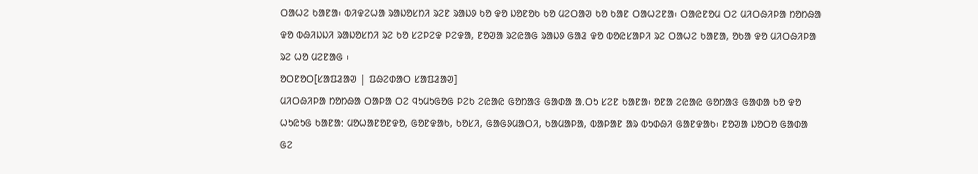ᱛᱟᱦᱮ ᱠᱟᱱᱟ᱾ ᱵᱤᱫᱮᱦᱟ ᱨᱟᱡᱚᱥᱴᱤ ᱨᱮᱱ ᱨᱟᱡᱽ ᱠᱚ ᱫᱚ ᱡᱚᱱᱚᱠ ᱠᱚ ᱢᱮᱛᱟᱣ ᱠᱚ ᱠᱟᱱ ᱛᱟᱦᱮᱱᱟ᱾ ᱛᱟᱭᱱᱚᱢ ᱛᱮ ᱢᱤᱛᱷᱤᱞᱟ ᱴᱚᱴᱷᱟ ᱫᱚ ᱵᱷᱤᱡᱡᱤ ᱨᱟᱡᱚᱥᱴᱤ ᱨᱮ ᱠᱚ ᱥᱮᱞᱮᱫ ᱞᱮᱫᱟ, ᱱᱚᱣᱟ ᱨᱮᱭᱟᱜ ᱨᱟᱡᱽ ᱜᱟᱲ ᱫᱚ ᱵᱚᱭᱥᱟᱞᱤ ᱨᱮ ᱛᱟᱦᱮ ᱠᱟᱱᱟ, ᱚᱠᱟ ᱫᱚ ᱢᱤᱛᱷᱤᱞᱟ ᱨᱮ ᱦᱚ ᱢᱮᱱᱟᱜ ᱾
ᱚᱛᱱᱚᱛ[ᱥᱟᱯᱲᱟᱣ | ᱯᱷᱮᱰᱟᱛ ᱥᱟᱯᱲᱟᱣ]
ᱢᱤᱛᱷᱤᱞᱟ ᱴᱚᱴᱷᱟ ᱛᱟᱞᱟ ᱛᱮ ᱧᱩᱢᱩᱜᱚᱜ ᱞᱮᱠ ᱮᱭᱟᱭ ᱜᱚᱴᱟᱝ ᱜᱟᱰᱟ ᱟ.ᱛᱩ ᱥᱮᱱ ᱠᱟᱱᱟ᱾ ᱚᱱᱟ ᱮᱭᱟᱭ ᱜᱚᱴᱟᱝ ᱜᱟᱰᱟ ᱠᱚ ᱫᱚ ᱦᱩᱭᱩᱜ ᱠᱟᱱᱟ: ᱢᱚᱦᱟᱱᱚᱱᱫᱚ, ᱜᱚᱱᱫᱟᱠ, ᱠᱚᱥᱤ, ᱜᱟᱜᱽᱢᱟᱛᱤ, ᱠᱟᱢᱟᱞᱟ, ᱵᱟᱞᱟᱱ ᱟᱨ ᱵᱩᱰᱷᱤ ᱜᱟᱱᱫᱟᱠ᱾ ᱱᱚᱣᱟ ᱡᱚᱛᱚ ᱜᱟᱰᱟ ᱜᱮ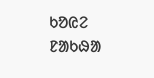ᱠᱚᱭᱮ ᱱᱟᱠᱷᱟ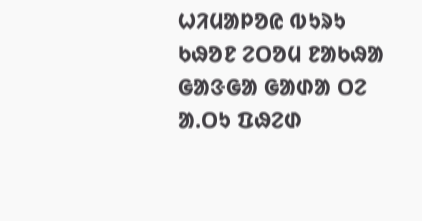ᱦᱤᱢᱟᱞᱚᱭ ᱵᱩᱨᱩ ᱠᱷᱚᱱ ᱮᱛᱚᱢ ᱱᱟᱠᱷᱟ ᱜᱟᱝᱜᱟ ᱜᱟᱰᱟ ᱛᱮ ᱟ.ᱛᱩ ᱯᱷᱮᱰ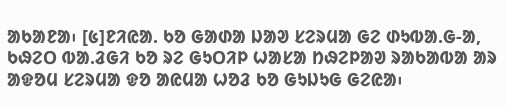ᱟᱠᱟᱱᱟ᱾ [᱕]ᱱᱤᱭᱟ. ᱠᱚ ᱜᱟᱰᱟ ᱡᱟᱣ ᱥᱮᱨᱢᱟ ᱜᱮ ᱰᱩᱵᱟ.ᱜ-ᱟ, ᱠᱷᱮᱛ ᱵᱟ.ᱲᱜᱤ ᱠᱚ ᱨᱮ ᱜᱩᱛᱤᱞ ᱦᱟᱥᱟ ᱴᱷᱮᱞᱟᱣ ᱨᱟᱠᱟᱵᱟ ᱟᱨ ᱟᱫᱚᱢ ᱥᱮᱨᱢᱟ ᱫᱚ ᱟᱭᱢᱟ ᱦᱚᱲ ᱠᱚ ᱜᱩᱡᱩᱜ ᱜᱮᱭᱟ᱾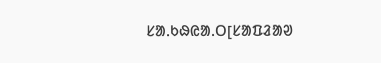ᱥᱟᱹᱠᱷᱭᱟᱹᱛ[ᱥᱟᱯᱲᱟᱣ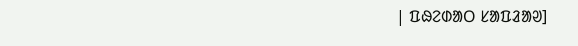| ᱯᱷᱮᱰᱟᱛ ᱥᱟᱯᱲᱟᱣ]